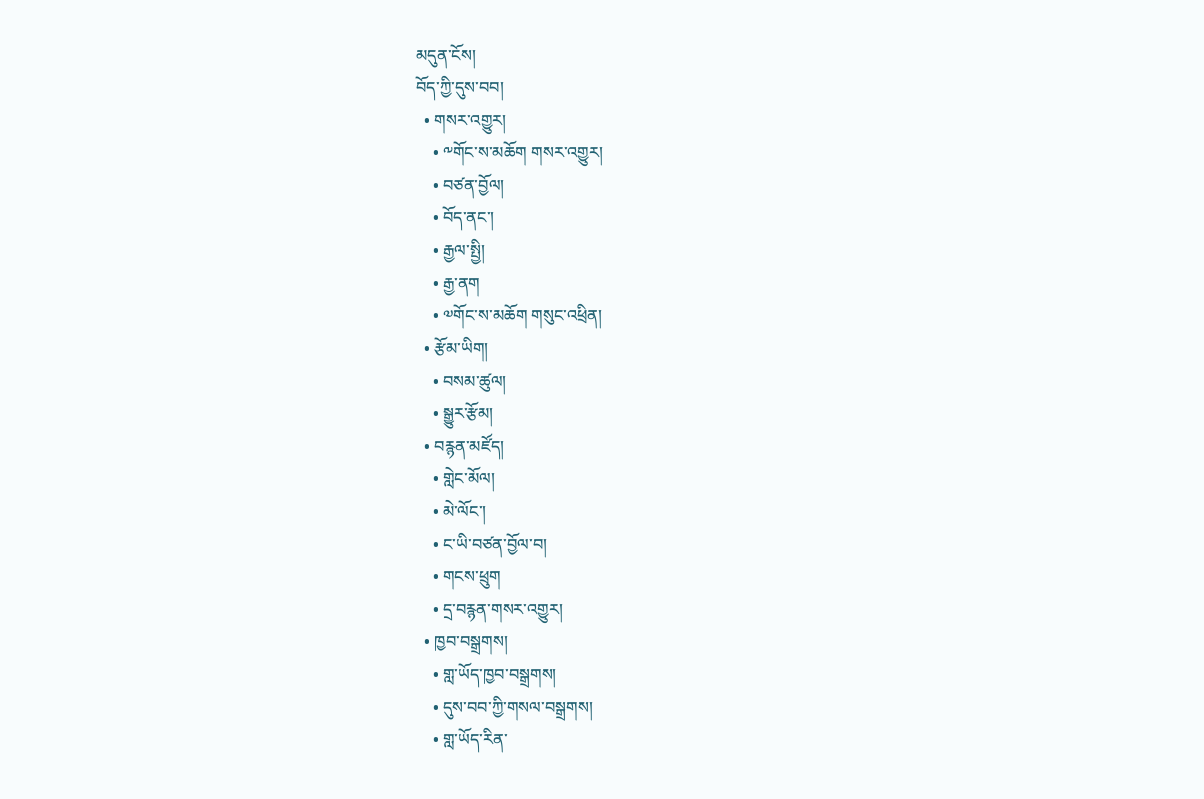མདུན་ངོས།
བོད་ཀྱི་དུས་བབ།
  • གསར་འགྱུར།
    • ༸གོང་ས་མཆོག གསར་འགྱུར།
    • བཙན་བྱོལ།
    • བོད་ནང་།
    • རྒྱལ་སྤྱི།
    • རྒྱ་ནག
    • ༧གོང་ས་མཆོག གསུང་འཕྲིན།
  • རྩོམ་ཡིག།
    • བསམ་ཚུལ།
    • སྒྱུར་རྩོམ།
  • བརྙན་མཛོད།
    • གླེང་མོལ།
    • མེ་ལོང་།
    • ང་ཡི་བཙན་བྱོལ་བ།
    • གངས་ཕྲུག
    • དྲ་བརྙན་གསར་འགྱུར།
  • ཁྱབ་བསྒྲགས།
    • གླ་ཡོད་ཁྱབ་བསྒྲགས།
    • དུས་བབ་ཀྱི་གསལ་བསྒྲགས།
    • གླ་ཡོད་རིན་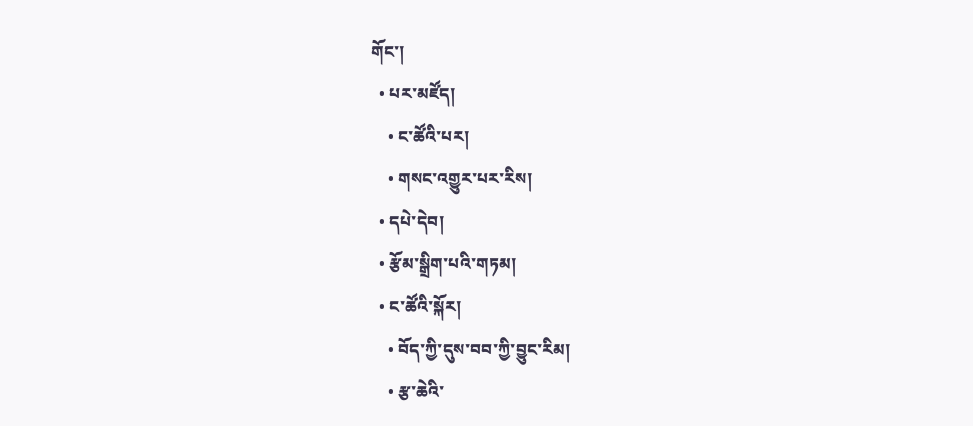གོང་།
  • པར་མཛོད།
    • ང་ཚོའི་པར།
    • གསང་འགྱུར་པར་རིས།
  • དཔེ་དེབ།
  • རྩོམ་སྒྲིག་པའི་གཏམ།
  • ང་ཚོའི་སྐོར།
    • བོད་ཀྱི་དུས་བབ་ཀྱི་བྱུང་རིམ།
    • རྩ་ཆེའི་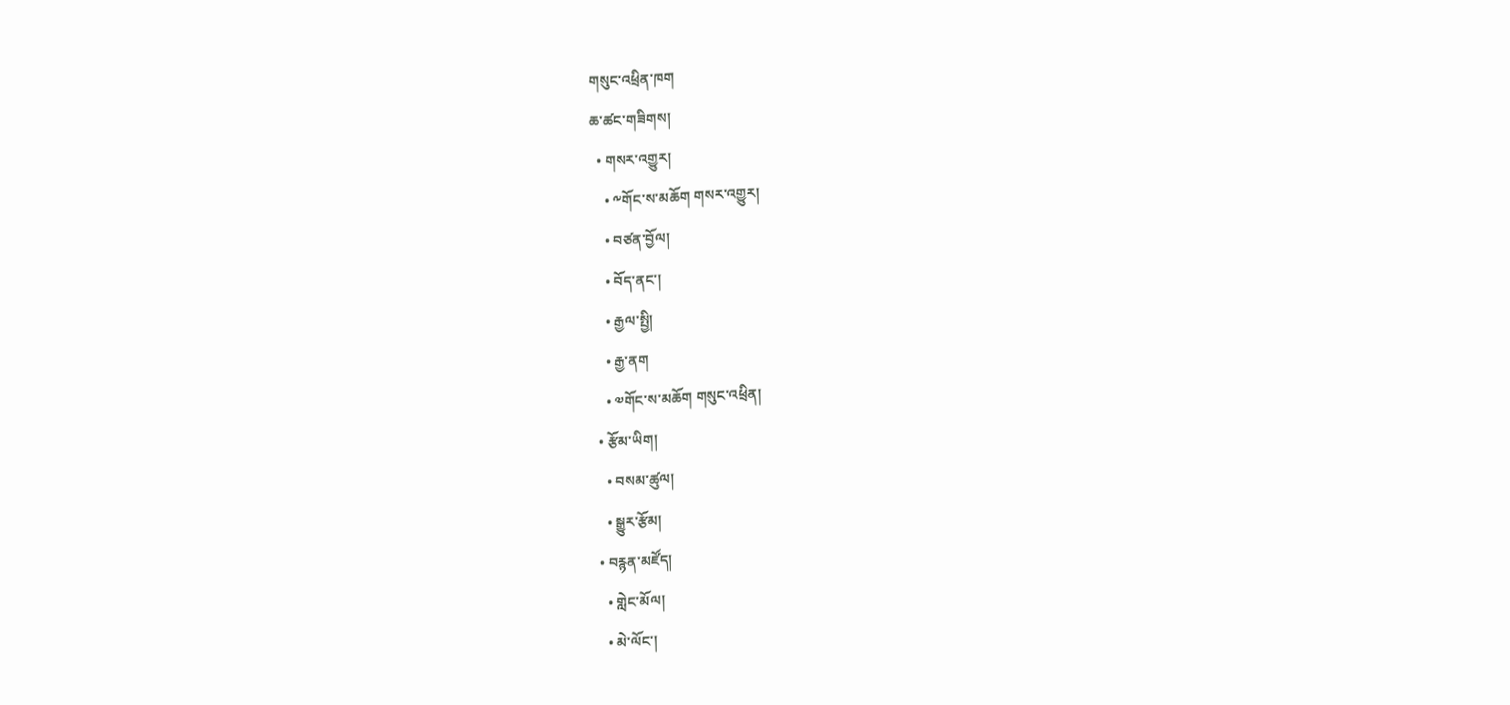གསུང་འཕྲིན་ཁག
ཆ་ཚང་གཟིགས།
  • གསར་འགྱུར།
    • ༸གོང་ས་མཆོག གསར་འགྱུར།
    • བཙན་བྱོལ།
    • བོད་ནང་།
    • རྒྱལ་སྤྱི།
    • རྒྱ་ནག
    • ༧གོང་ས་མཆོག གསུང་འཕྲིན།
  • རྩོམ་ཡིག།
    • བསམ་ཚུལ།
    • སྒྱུར་རྩོམ།
  • བརྙན་མཛོད།
    • གླེང་མོལ།
    • མེ་ལོང་།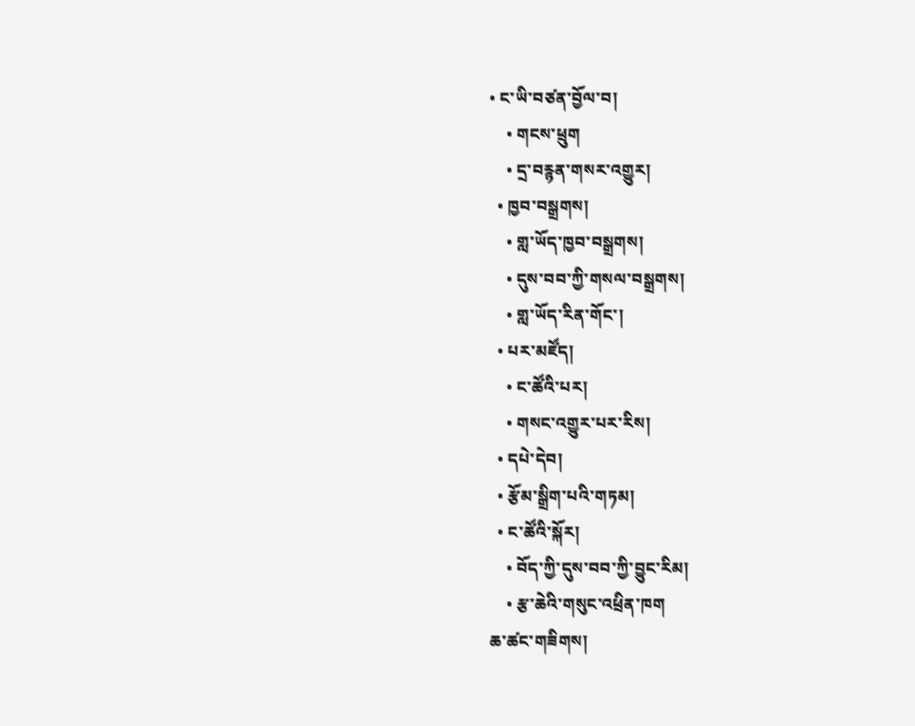• ང་ཡི་བཙན་བྱོལ་བ།
    • གངས་ཕྲུག
    • དྲ་བརྙན་གསར་འགྱུར།
  • ཁྱབ་བསྒྲགས།
    • གླ་ཡོད་ཁྱབ་བསྒྲགས།
    • དུས་བབ་ཀྱི་གསལ་བསྒྲགས།
    • གླ་ཡོད་རིན་གོང་།
  • པར་མཛོད།
    • ང་ཚོའི་པར།
    • གསང་འགྱུར་པར་རིས།
  • དཔེ་དེབ།
  • རྩོམ་སྒྲིག་པའི་གཏམ།
  • ང་ཚོའི་སྐོར།
    • བོད་ཀྱི་དུས་བབ་ཀྱི་བྱུང་རིམ།
    • རྩ་ཆེའི་གསུང་འཕྲིན་ཁག
ཆ་ཚང་གཟིགས།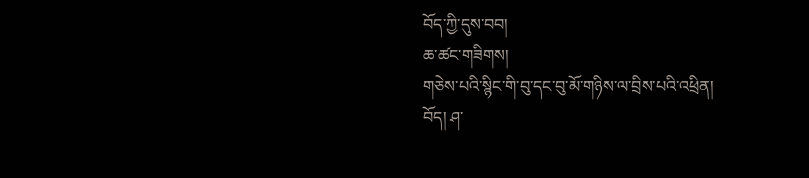བོད་ཀྱི་དུས་བབ།
ཆ་ཚང་གཟིགས།
གཅེས་པའི་སྙིང་གི་བུ་དང་བུ་མོ་གཉིས་ལ་བྲིས་པའི་འཕྲིན།
བོད། ཤ་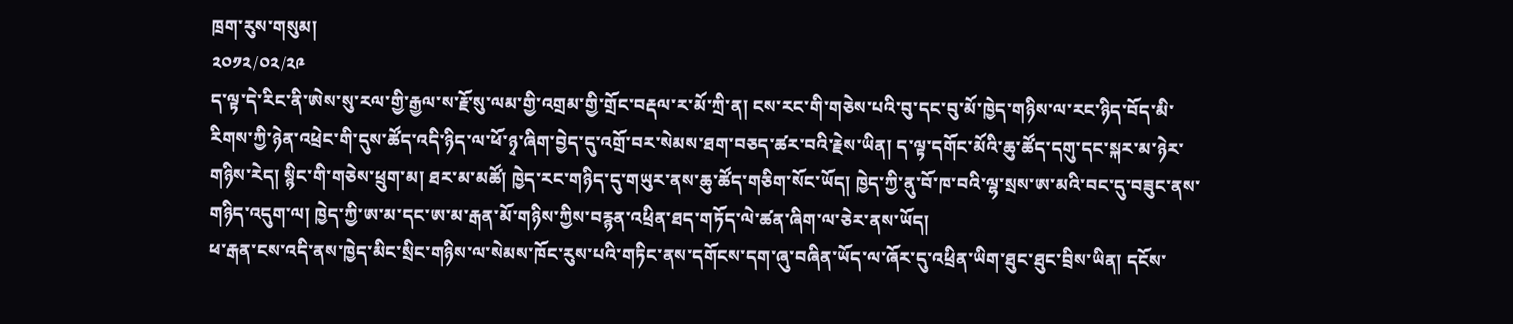ཁྲག་རུས་གསུམ།
༢༠༡༢/༠༢/༢༩
ད་ལྟ་དེ་རིང་ནི་ཨེས་སུ་རལ་གྱི་རྒྱལ་ས་རྗོ་སུ་ལམ་གྱི་འགྲམ་གྱི་གྲོང་བརྡལ་ར་མོ་ཀྲི་ན། ངས་རང་གི་གཅེས་པའི་བུ་དང་བུ་མོ་ཁྱེད་གཉིས་ལ་རང་ཉིད་བོད་མི་རིགས་ཀྱི་ཉེན་འཕྲེང་གི་དུས་ཚོད་འདི་ཉིད་ལ་ཕོ་ཉྭ་ཞིག་བྱེད་དུ་འགྲོ་བར་སེམས་ཐག་བཅད་ཚར་བའི་རྗེས་ཡིན། ད་ལྟ་དགོང་མོའི་ཆུ་ཚོད་དགུ་དང་སྐར་མ་ཉེར་གཉིས་རེད། སྙིང་གི་གཅེས་ཕྲུག་མ། ཐར་མ་མཚོ། ཁྱེད་རང་གཉིད་དུ་གཡུར་ནས་ཆུ་ཚོད་གཅིག་སོང་ཡོད། ཁྱེད་ཀྱི་ནུ་བོ་ཁ་བའི་ལྷ་སྲས་ཨ་མའི་བང་དུ་བཟུང་ནས་གཉིད་འདུག་ལ། ཁྱེད་ཀྱི་ཨ་མ་དང་ཨ་མ་རྒན་མོ་གཉིས་ཀྱིས་བརྙན་འཕྲིན་ཐད་གཏོད་ལེ་ཚན་ཞིག་ལ་ཅེར་ནས་ཡོད།
ཕ་རྒན་ངས་འདི་ནས་ཁྱེད་མིང་སྲིང་གཉིས་ལ་སེམས་ཁོང་རུས་པའི་གཏིང་ནས་དགོངས་དག་ཞུ་བཞིན་ཡོད་ལ་ཞོར་དུ་འཕྲིན་ཡིག་ཐུང་ཐུང་བྲིས་ཡིན། དངོས་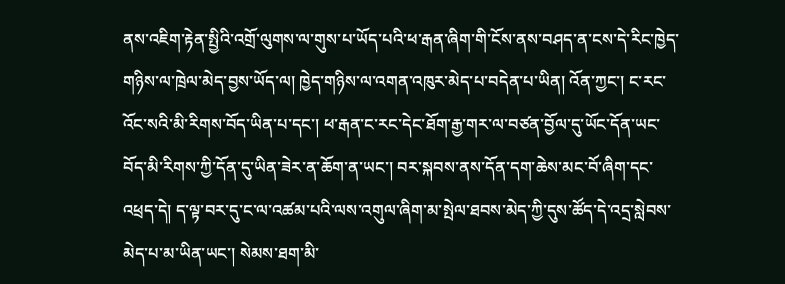ནས་འཇིག་རྟེན་སྤྱིའི་འགྲོ་ལུགས་ལ་གུས་པ་ཡོད་པའི་ཕ་རྒན་ཞིག་གི་ངོས་ནས་བཤད་ན་ངས་དེ་རིང་ཁྱེད་གཉིས་ལ་ཁྲེལ་མེད་བྱས་ཡོད་ལ། ཁྱེད་གཉིས་ལ་འགན་འཁུར་མེད་པ་བདེན་པ་ཡིན། འོན་ཀྱང་། ང་རང་འོང་སའི་མི་རིགས་བོད་ཡིན་པ་དང་། ཕ་རྒན་ང་རང་དེང་ཐོག་རྒྱ་གར་ལ་བཙན་བྱོལ་དུ་ཡོང་དོན་ཡང་བོད་མི་རིགས་ཀྱི་དོན་དུ་ཡིན་ཟེར་ན་ཆོག་ན་ཡང་། བར་སྐབས་ནས་དོན་དག་ཆེས་མང་བོ་ཞིག་དང་འཕྲད་དེ། ད་ལྟ་བར་དུ་ང་ལ་འཚམ་པའི་ལས་འགུལ་ཞིག་མ་སྤེལ་ཐབས་མེད་ཀྱི་དུས་ཚོད་དེ་འདྲ་སླེབས་མེད་པ་མ་ཡིན་ཡང་། སེམས་ཐག་མི་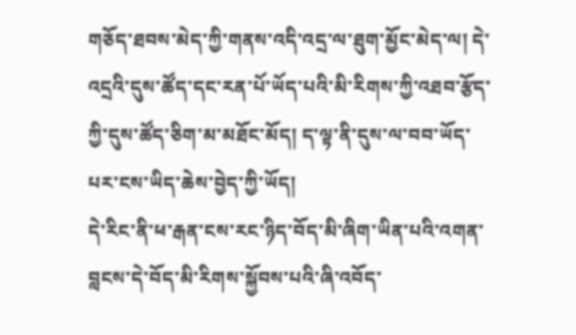གཅོད་ཐབས་མེད་ཀྱི་གནས་འདི་འདྲ་ལ་ཐུག་མྱོང་མེད་ལ། དེ་འདྲའི་དུས་ཚོད་དང་རན་པོ་ཡོད་པའི་མི་རིགས་ཀྱི་འཐབ་རྩོད་ཀྱི་དུས་ཚོད་ཅིག་མ་མཐོང་མོད། ད་ལྟ་ནི་དུས་ལ་བབ་ཡོད་པར་ངས་ཡིད་ཆེས་བྱེད་ཀྱི་ཡོད།
དེ་རིང་ནི་ཕ་རྒན་ངས་རང་ཉིད་བོད་མི་ཞིག་ཡིན་པའི་འགན་བླངས་དེ་བོད་མི་རིགས་སྐྱོབས་པའི་ཞི་འབོད་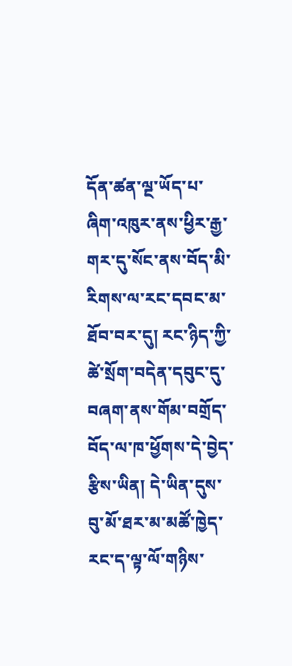དོན་ཚན་ལྔ་ཡོད་པ་ཞིག་འཁུར་ནས་ཕྱིར་རྒྱ་གར་དུ་སོང་ནས་བོད་མི་རིགས་ལ་རང་དབང་མ་ཐོབ་བར་དུ། རང་ཉིད་ཀྱི་ཚེ་སྲོག་བདེན་དབུང་དུ་བཞག་ནས་གོམ་བགྲོད་བོད་ལ་ཁ་ཕྱོགས་དེ་བྱེད་རྩིས་ཡིན། དེ་ཡིན་དུས་བུ་མོ་ཐར་མ་མཚོ་ཁྱེད་རང་ད་ལྟ་ལོ་གཉིས་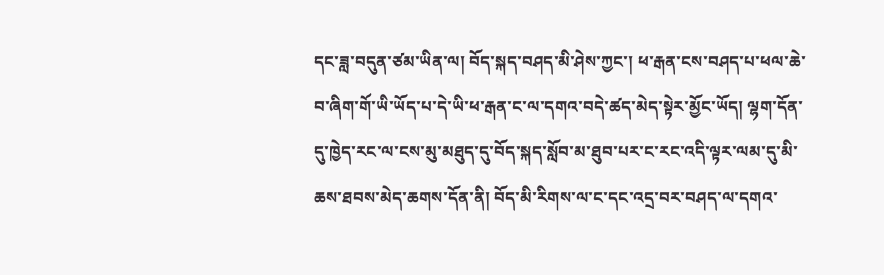དང་ཟླ་བདུན་ཙམ་ཡིན་ལ། བོད་སྐད་བཤད་མི་ཤེས་ཀྱང་། ཕ་རྒན་ངས་བཤད་པ་ཕལ་ཆེ་བ་ཞིག་གོ་ཡི་ཡོད་པ་དེ་ཡི་ཕ་རྒན་ང་ལ་དགའ་བདེ་ཚད་མེད་སྟེར་མྱོང་ཡོད། ལྷག་དོན་དུ་ཁྱེད་རང་ལ་ངས་མུ་མཐུད་དུ་བོད་སྐད་སློབ་མ་ཐུབ་པར་ང་རང་འདི་ལྟར་ལམ་དུ་མི་ཆས་ཐབས་མེད་ཆགས་དོན་ནི། བོད་མི་རིགས་ལ་ང་དང་འདྲ་བར་བཤད་ལ་དགའ་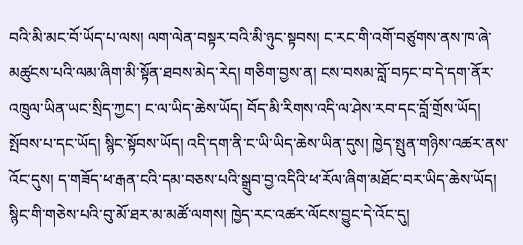བའི་མི་མང་བོ་ཡོད་པ་ལས། ལག་ལེན་བསྟར་བའི་མི་ཉུང་སྟབས། ང་རང་གི་འགོ་བཙུགས་ནས་ཁ་ཞེ་མཚུངས་པའི་ལམ་ཞིག་མི་སྟོན་ཐབས་མེད་རེད། གཅིག་བྱས་ན། ངས་བསམ་བློ་བཏང་བ་དེ་དག་ནོར་འཁྲུལ་ཡིན་ཡང་སྲིད་ཀྱང་། ང་ལ་ཡིད་ཆེས་ཡོད། བོད་མི་རིགས་འདི་ལ་ཤེས་རབ་དང་བློ་གྲོས་ཡོད། སྤོབས་པ་དང་ཡོད། སྙིང་སྟོབས་ཡོད། འདི་དག་ནི་ང་ཡི་ཡིད་ཆེས་ཡིན་དུས། ཁྱེད་སྤུན་གཉིས་འཚར་ནས་འོང་དུས། ད་གཟོད་ཕ་རྒན་ངའི་དམ་བཅས་པའི་སྒྲུབ་བྱ་འདིའི་ཕ་རོལ་ཞིག་མཐོང་བར་ཡིད་ཆེས་ཡོད།
སྙིང་གི་གཅེས་པའི་བུ་མོ་ཐར་མ་མཚོ་ལགས། ཁྱེད་རང་འཚར་ལོངས་བྱུང་དེ་འོང་དུ།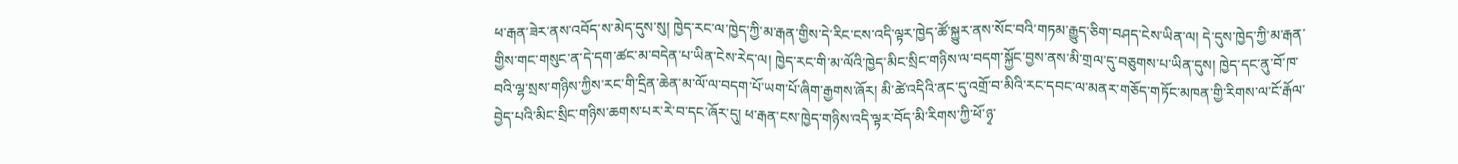ཕ་རྒན་ཟེར་ནས་འབོད་ས་མེད་དུས་སུ། ཁྱེད་རང་ལ་ཁྱེད་ཀྱི་མ་རྒན་གྱིས་དེ་རིང་ངས་འདི་ལྟར་ཁྱེད་ཚོ་སྐྱུར་ནས་སོང་བའི་གཏམ་རྒྱུད་ཅིག་བཤད་ངེས་ཡིན་ལ། དེ་དུས་ཁྱེད་ཀྱི་མ་རྒན་གྱིས་གང་གསུང་ན་དེ་དག་ཚང་མ་བདེན་པ་ཡིན་ངེས་རེད་ལ། ཁྱེད་རང་གི་མ་ལོའི་ཁྱེད་མིང་སྲིང་གཉིས་ལ་བདག་སྐྱོང་བྱས་ནས་མི་གྲལ་དུ་བཅུགས་པ་ཡིན་དུས། ཁྱེད་དང་ནུ་བོ་ཁ་བའི་ལྷ་སྲས་གཉིས་ཀྱིས་རང་གི་དྲིན་ཆེན་མ་ལོ་ལ་བདག་པོ་ཡག་པོ་ཞིག་རྒྱགས་ཞོར། མི་ཚེ་འདིའི་ནང་དུ་འགྲོ་བ་མིའི་རང་དབང་ལ་མནར་གཅོད་གཏོང་མཁན་གྱི་རིགས་ལ་ངོ་རྒོལ་བྱེད་པའི་མིང་སྲིང་གཉིས་ཆགས་པར་རེ་བ་དང་ཞོར་དུ། ཕ་རྒན་ངས་ཁྱེད་གཉིས་འདི་ལྟར་བོད་མི་རིགས་ཀྱི་ཕོ་ཉྭ་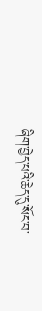ཞིག་བྱེད་པའི་ཆེད་དུ་སོང་བ་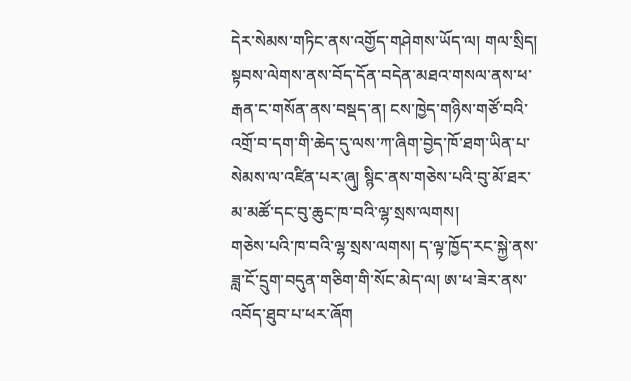དེར་སེམས་གཏིང་ནས་འགྱོད་གཤེགས་ཡོད་ལ། གལ་སྲིད། སྟབས་ལེགས་ནས་བོད་དོན་བདེན་མཐའ་གསལ་ནས་ཕ་རྒན་ང་གསོན་ནས་བསྡད་ན། ངས་ཁྱེད་གཉིས་གཙོ་བའི་འགྲོ་བ་དག་གི་ཆེད་དུ་ལས་ཀ་ཞིག་བྱེད་ཁོ་ཐག་ཡིན་པ་སེམས་ལ་འཛིན་པར་ཞུ། སྙིང་ནས་གཅེས་པའི་བུ་མོ་ཐར་མ་མཚོ་དང་བུ་ཆུང་ཁ་བའི་ལྷ་སྲས་ལགས།
གཅེས་པའི་ཁ་བའི་ལྷ་སྲས་ལགས། ད་ལྟ་ཁྱོད་རང་སྐྱེ་ནས་ཟླ་ངོ་དྲུག་བདུན་གཅིག་གི་སོང་མེད་ལ། ཨ་ཕ་ཟེར་ནས་འབོད་ཐུབ་པ་ཕར་ཞོག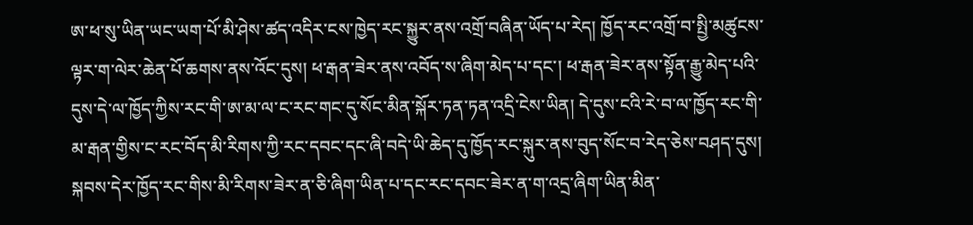ཨ་ཕ་སུ་ཡིན་ཡང་ཡག་པོ་མི་ཤེས་ཚད་འདིར་ངས་ཁྱེད་རང་སྐྱུར་ནས་འགྲོ་བཞིན་ཡོད་པ་རེད། ཁྱོད་རང་འགྲོ་བ་སྤྱི་མཚུངས་ལྟར་ག་ལེར་ཆེན་པོ་ཆགས་ནས་འོང་དུས། ཕ་རྒན་ཟེར་ནས་འབོད་ས་ཞིག་མེད་པ་དང་། ཕ་རྒན་ཟེར་ནས་སྟོན་རྒྱུ་མེད་པའི་དུས་དེ་ལ་ཁྱོད་ཀྱིས་རང་གི་ཨ་མ་ལ་ང་རང་གང་དུ་སོང་མིན་སྐོར་ཏན་ཏན་འདྲི་ངེས་ཡིན། དེ་དུས་ངའི་རེ་བ་ལ་ཁྱོད་རང་གི་མ་རྒན་གྱིས་ང་རང་བོད་མི་རིགས་ཀྱི་རང་དབང་དང་ཞི་བདེ་ཡི་ཆེད་དུ་ཁྱོད་རང་སྐུར་ནས་བུད་སོང་བ་རེད་ཅེས་བཤད་དུས། སྐབས་དེར་ཁྱོད་རང་གིས་མི་རིགས་ཟེར་ན་ཅི་ཞིག་ཡིན་པ་དང་རང་དབང་ཟེར་ན་ག་འདྲ་ཞིག་ཡིན་མིན་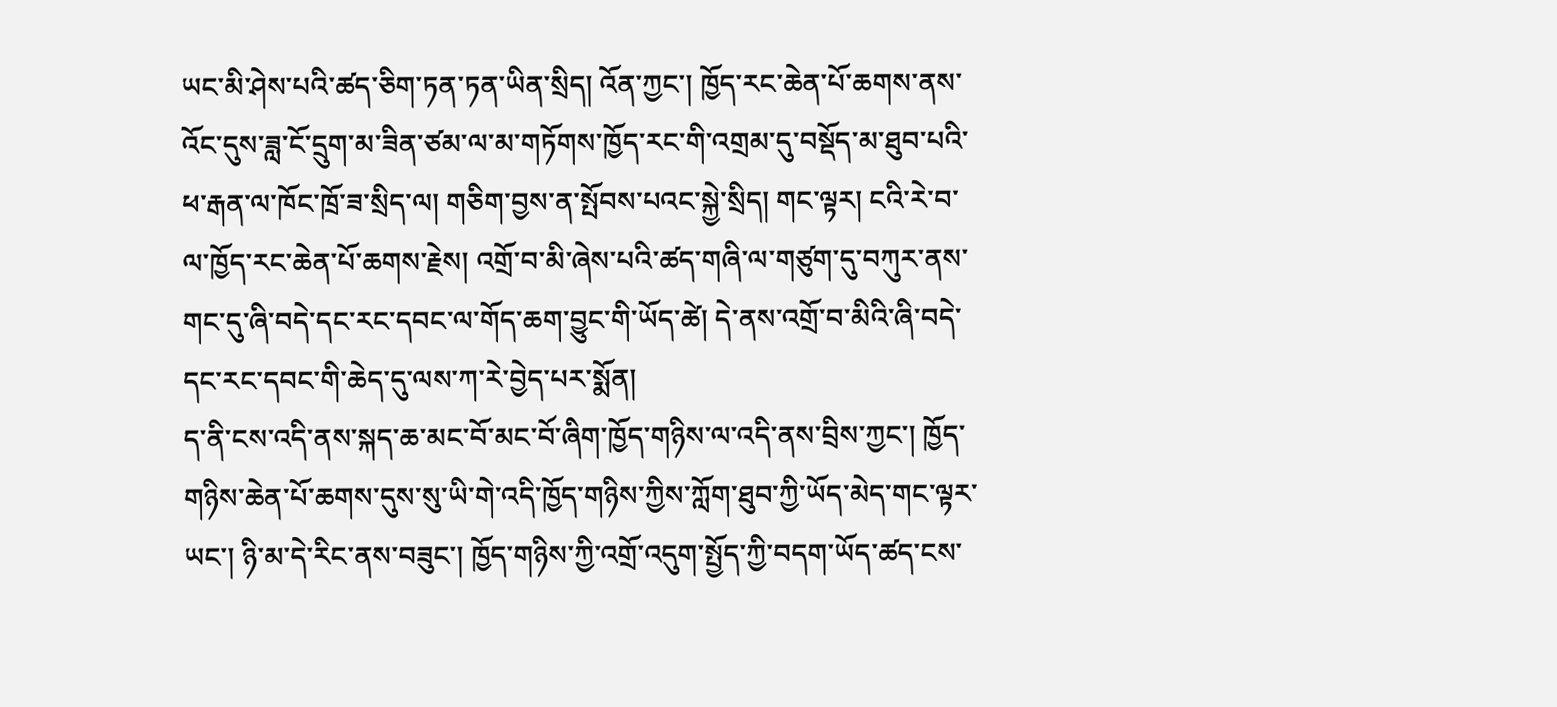ཡང་མི་ཤེས་པའི་ཚད་ཅིག་ཏན་ཏན་ཡིན་སྲིད། འོན་ཀྱང་། ཁྱོད་རང་ཆེན་པོ་ཆགས་ནས་འོང་དུས་ཟླ་ངོ་དྲུག་མ་ཟིན་ཙམ་ལ་མ་གཏོགས་ཁྱོད་རང་གི་འགྲམ་དུ་བསྡོད་མ་ཐུབ་པའི་ཕ་རྒན་ལ་ཁོང་ཁྲོ་ཟ་སྲིད་ལ། གཅིག་བྱས་ན་སྤོབས་པའང་སྐྱེ་སྲིད། གང་ལྟར། ངའི་རེ་བ་ལ་ཁྱོད་རང་ཆེན་པོ་ཆགས་རྗེས། འགྲོ་བ་མི་ཞེས་པའི་ཚད་གཞི་ལ་གཙུག་དུ་བཀུར་ནས་གང་དུ་ཞི་བདེ་དང་རང་དབང་ལ་གོད་ཆག་བྱུང་གི་ཡོད་ཚེ། དེ་ནས་འགྲོ་བ་མིའི་ཞི་བདེ་དང་རང་དབང་གི་ཆེད་དུ་ལས་ཀ་རེ་བྱེད་པར་སྨོན།
ད་ནི་ངས་འདི་ནས་སྐད་ཆ་མང་བོ་མང་བོ་ཞིག་ཁྱོད་གཉིས་ལ་འདི་ནས་བྲིས་ཀྱང་། ཁྱོད་གཉིས་ཆེན་པོ་ཆགས་དུས་སུ་ཡི་གེ་འདི་ཁྱོད་གཉིས་ཀྱིས་ཀློག་ཐུབ་ཀྱི་ཡོད་མེད་གང་ལྟར་ཡང་། ཉི་མ་དེ་རིང་ནས་བཟུང་། ཁྱོད་གཉིས་ཀྱི་འགྲོ་འདུག་སྤྱོད་ཀྱི་བདག་ཡོད་ཚད་ངས་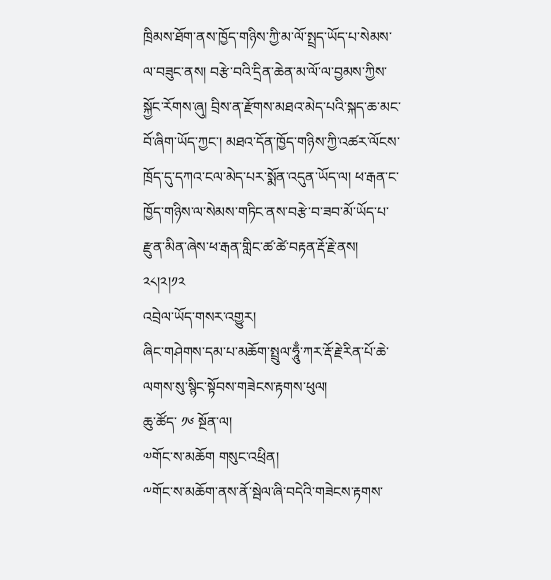ཁྲིམས་ཐོག་ནས་ཁྱོད་གཉིས་ཀྱི་མ་ལོ་སྤྲད་ཡོད་པ་སེམས་ལ་བཟུང་ནས། བརྩེ་བའི་དྲིན་ཆེན་མ་ལོ་ལ་བྱམས་ཀྱིས་སྐྱོང་རོགས་ཞུ། བྲིས་ན་རྫོགས་མཐའ་མེད་པའི་སྐད་ཆ་མང་བོ་ཞིག་ཡོད་ཀྱང་། མཐའ་དོན་ཁྱོད་གཉིས་ཀྱི་འཚར་ལོངས་ཁྲོད་དུ་དཀའ་ངལ་མེད་པར་སྨོན་འདུན་ཡོད་ལ། ཕ་རྒན་ང་ཁྱོད་གཉིས་ལ་སེམས་གཏིང་ནས་བརྩེ་བ་ཟབ་མོ་ཡོད་པ་རྫུན་མིན་ཞེས་ཕ་རྒན་གླིང་ཚ་ཚེ་བརྟན་རྡོ་རྗེ་ནས། ༢༨།༢།༡༢
འབྲེལ་ཡོད་གསར་འགྱུར།
ཞིང་གཤེགས་དམ་པ་མཆོག་སྤྲུལ་ཧཱུྃ་ཀར་རྡོ་རྗེ་རིན་པོ་ཆེ་ལགས་སུ་སྙིང་སྟོབས་གཟེངས་རྟགས་ཕུལ།
ཆུ་ཚོད་ ༡༦ སྔོན་ལ།
༧གོང་ས་མཆོག གསུང་འཕྲིན།
༸གོང་ས་མཆོག་ནས་ནོ་སྦེལ་ཞི་བདེའི་གཟེངས་རྟགས་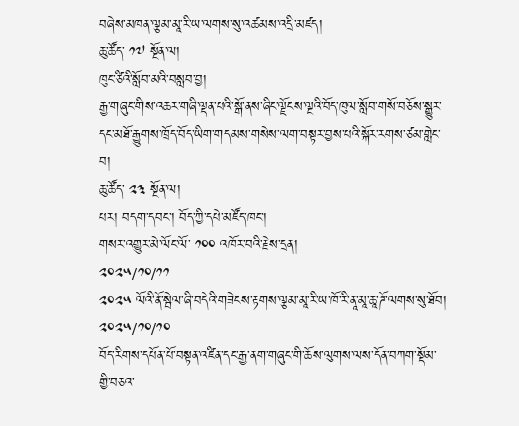བཞེས་མཁན་ལྕམ་མཱ་རི་ཡ་ལགས་སུ་འཚམས་འདྲི་མཛད།
ཆུ་ཚོད་ ༡༧ སྔོན་ལ།
ཁུང་ཙིའི་སློབ་མའི་བསླབ་བྱ།
རྒྱ་གཞུང་གིས་འཆར་གཞི་ལྡན་པའི་སྒོ་ནས་ཞིང་ལྗོངས་ལྔའི་བོད་ཁུལ་སློབ་གསོ་བཅོས་སྒྱུར་དང་མཐོ་རྒྱུགས་ཁྲོད་བོད་ཡིག་གདམས་གསེས་ལག་བསྟར་བྱས་པའི་སྐོར་རགས་ཙམ་གླེང་བ།
ཆུ་ཚོད་ ༢༣ སྔོན་ལ།
པར། བདག་དབང་། བོད་ཀྱི་དཔེ་མཛོད་ཁང་།
གསར་འགྱུར་མེ་ལོང་ལོ་ ༡༠༠ འཁོར་བའི་རྗེས་དྲན།
༢༠༢༥/༡༠/༡༡
༢༠༢༥ ལོའི་ནོ་སྦེལ་ཞི་བདེའི་གཟེངས་རྟགས་ལྕམ་མཱ་རི་ཡ་ཁོ་རི་ནཱ་མཱ་ཆཱ་ཌོ་ལགས་སུ་ཐོབ།
༢༠༢༥/༡༠/༡༠
བོད་རིགས་དཔོན་པོ་བསྟན་འཛིན་དང་རྒྱ་ནག་གཞུང་གི་ཆོས་ལུགས་ལས་དོན་བཀག་སྡོམ་གྱི་བཅའ་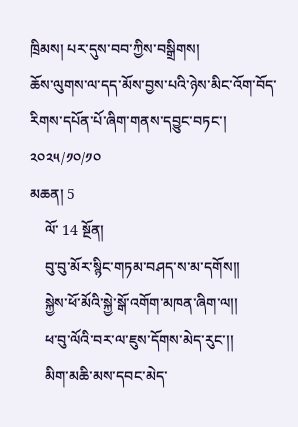ཁྲིམས། པར་དུས་བབ་ཀྱིས་བསྒྲིགས།
ཆོས་ལུགས་ལ་དད་མོས་བྱས་པའི་ཉེས་མིང་འོག་བོད་རིགས་དཔོན་པོ་ཞིག་གནས་དབྱུང་བཏང་།
༢༠༢༥/༡༠/༡༠
མཆན། 5
    ལོ་ 14 སྔོན།
    བུ་བུ་མོར་སྙིང་གཏམ་བཤད་ས་མ་དགོས།།
    སྐྱེས་ཕོ་མོའི་སྐྱེ་སྒོ་འགོག་མཁན་ཞིག་ལ།།
    ཕ་བུ་ལོའི་བར་ལ་ཇུས་དོགས་མེད་རུང་།།
    མིག་མཆི་མས་དབང་མེད་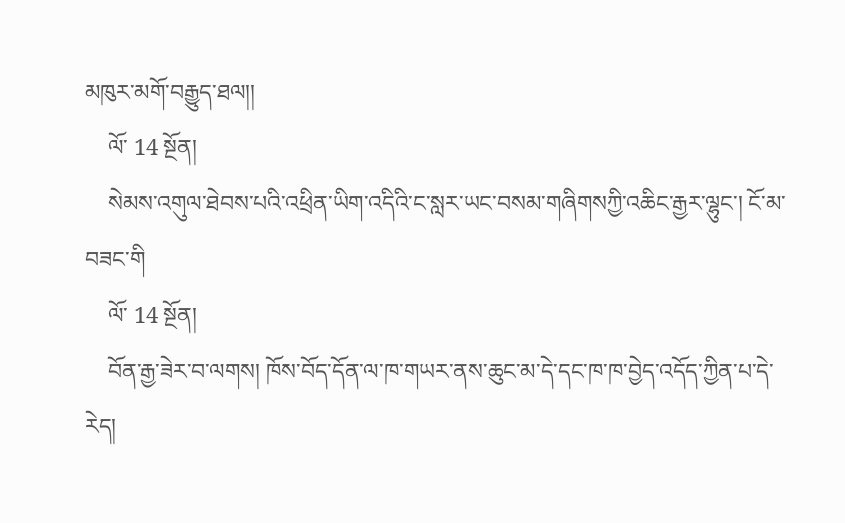མཁུར་མགོ་བརྒྱུད་ཐལ།།
    ལོ་ 14 སྔོན།
    སེམས་འགུལ་ཐེབས་པའི་འཕྲིན་ཡིག་འདིའི་ང་སླར་ཡང་བསམ་གཞིགསཀྱི་འཆིང་རྒྱར་ལྷུང་། ངོ་མ་བཟང་གི
    ལོ་ 14 སྔོན།
    བོན་རྒྱ་ཟེར་བ་ལགས། ཁོས་བོད་དོན་ལ་ཁ་གཡར་ནས་ཆུང་མ་དེ་དང་ཁ་ཁ་བྱེད་འདོད་ཀྱིན་པ་དེ་རེད།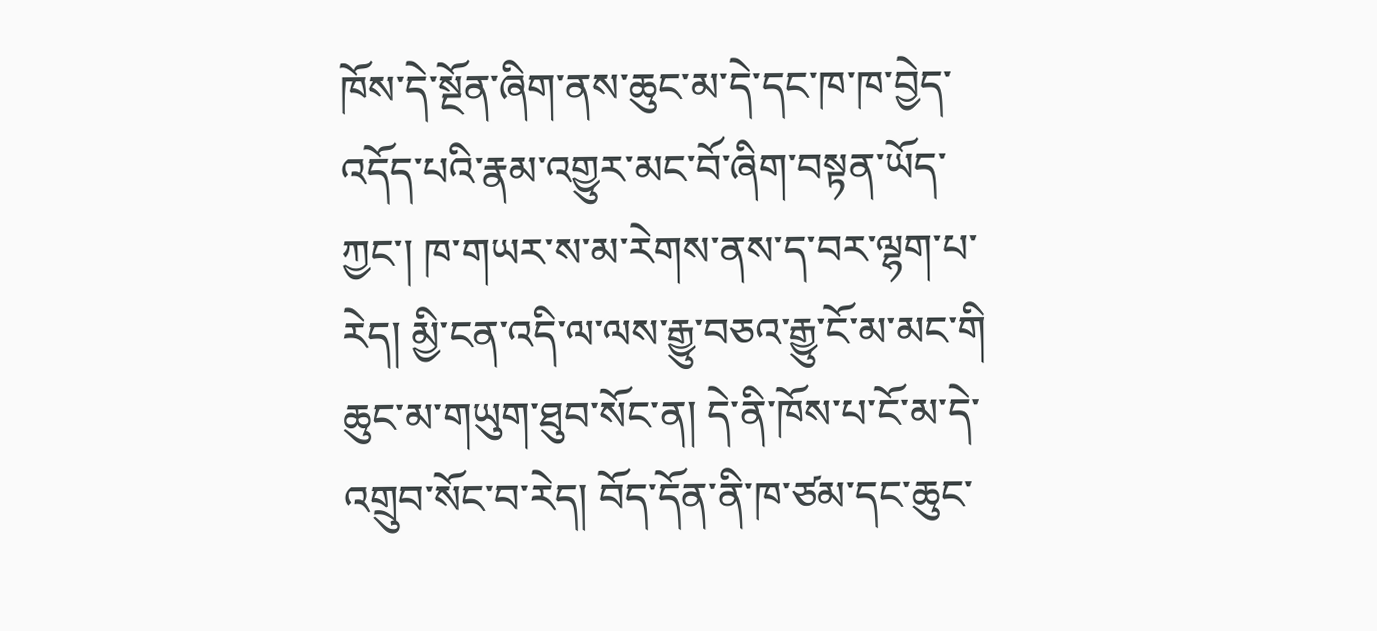ཁོས་དེ་སྔོན་ཞིག་ནས་ཆུང་མ་དེ་དང་ཁ་ཁ་བྱེད་འདོད་པའི་རྣམ་འགྱུར་མང་བོ་ཞིག་བསྟན་ཡོད་ཀྱང་། ཁ་གཡར་ས་མ་རེགས་ནས་ད་བར་ལྷག་པ་རེད། མྱི་ངན་འདི་ལ་ལས་རྒྱུ་བཅའ་རྒྱུ་ངོ་མ་མང་གི ཆུང་མ་གཡུག་ཐུབ་སོང་ན། དེ་ནི་ཁོས་པ་ངོ་མ་དེ་འགྲུབ་སོང་བ་རེད། བོད་དོན་ནི་ཁ་ཙམ་དང་ཆུང་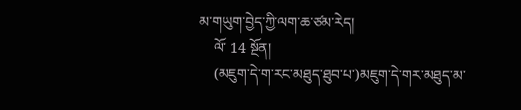མ་གཡུག་བྱེད་ཀྱི་ལག་ཆ་ཙམ་རེད།
    ལོ་ 14 སྔོན།
    (མཇུག་དེ་ག་རང་མཐུད་ཐུབ་པ་)མཇུག་དེ་གར་མཐུད་མ་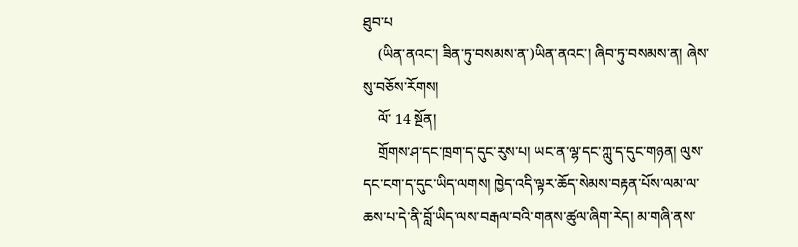ཐུབ་པ
    (ཡིན་ནའང་། ཟིན་ཏུ་བསམས་ན་)ཡིན་ནའང་། ཞིབ་ཏུ་བསམས་ན། ཞེས་སུ་བཅོས་རོགས།
    ལོ་ 14 སྔོན།
    གྲོགས་ཤ་དང་ཁྲག་ད་དུང་རུས་པ། ཡང་ན་ལྷ་དང་ཀླུ་ད་དུང་གཉན། ལུས་དང་ངག་ད་དུང་ཡིད་ལགས། ཁྱེད་འདི་ལྟར་ཆོད་སེམས་བརྟན་པོས་ལམ་ལ་ཆས་པ་དེ་ནི་བློ་ཡིད་ལས་བརྒལ་བའི་གནས་ཚུལ་ཞིག་རེད། མ་གཞི་ནས་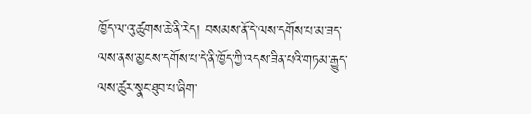ཁྱོད་ལ་འུ་ཚུགས་ཆེ་ནི་རེད། བསམས་ནོ་དེ་ལས་དགོས་པ་མ་ཟད་ལས་ནས་མྱངས་དགོས་པ་དེ་ནི་ཁྱོད་ཀྱི་འདས་ཟིན་པའི་གཏམ་རྒྱུད་ལས་ཚུར་སྣང་ཐུབ་པ་ཞིག་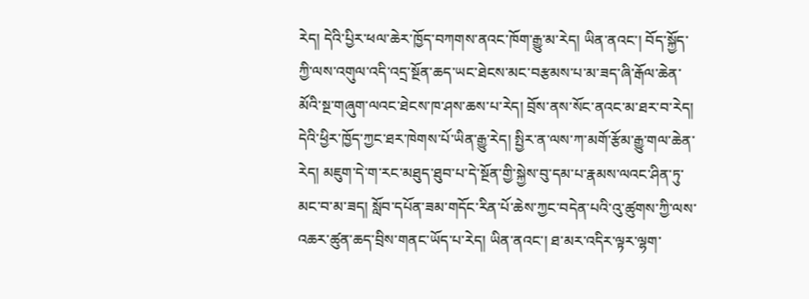རེད། དེའི་པྱིར་ཕལ་ཆེར་ཁྱོད་བཀགས་ནའང་ཁོག་རྒྱུ་མ་རེད། ཡིན་ནའང་། བོད་སྐྱོད་ཀྱི་ལས་འགུལ་འདི་འདྲ་སྔོན་ཆད་ཡང་ཐེངས་མང་བརྩམས་པ་མ་ཟད་ཞི་རྒོལ་ཆེན་མོའི་སྔ་གཞུག་ལའང་ཐེངས་ཁ་ཤས་ཆས་པ་རེད། བྲོས་ནས་སོང་ནའང་མ་ཐར་བ་རེད། དེའི་ཕྱིར་ཁྱོད་ཀྱང་ཐར་ཁེགས་པོ་ཡིན་རྒྱུ་རེད། སྤྱིར་ན་ལས་ཀ་མགོ་རྩོམ་རྒྱུ་གལ་ཆེན་རེད། མཇུག་དེ་ག་རང་མཐུད་ཐུབ་པ་དེ་སྔོན་གྱི་སྐྱེས་བུ་དམ་པ་རྣམས་ལའང་ཤིན་ཏུ་མང་བ་མ་ཟད། སློབ་དཔོན་ཟམ་གདོང་རིན་པོ་ཆེས་ཀྱང་བདེན་པའི་འུ་ཚུགས་ཀྱི་ལས་འཆར་ཚུན་ཆད་བྲིས་གནང་ཡོད་པ་རེད། ཡིན་ནའང་། ཐ་མར་འདིར་ལྟར་ལྷག་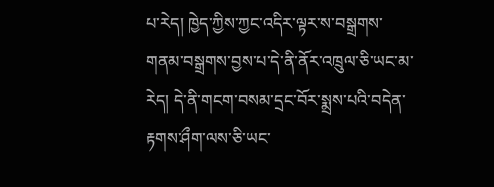པ་རེད། ཁྱེད་ཀྱིས་ཀྱང་འདིར་ལྟར་ས་བསྒྲགས་གནམ་བསྒྲགས་བྱས་པ་དེ་ནི་ནོར་འཁྲུལ་ཅི་ཡང་མ་རེད། དེ་ནི་གངག་བསམ་དྲང་བོར་སྨྲས་པའི་བདེན་རྟགས་ཤྀག་ལས་ཅི་ཡང་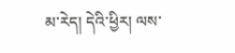མ་རེད། དེའི་ཕྱིར། ལས་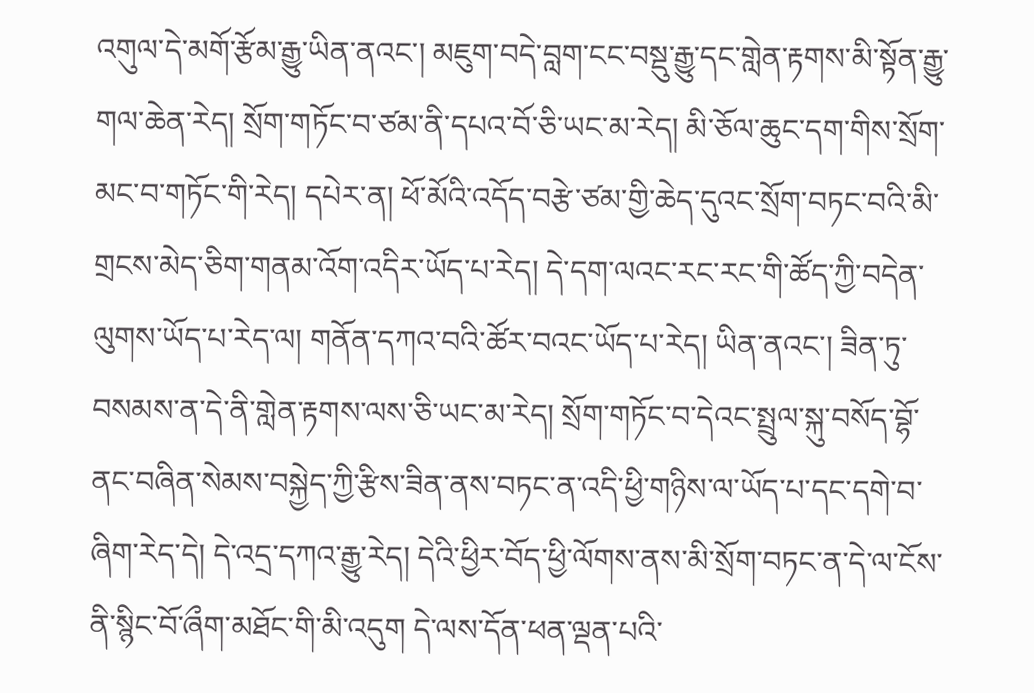འགུལ་དེ་མགོ་རྩོམ་རྒྱུ་ཡིན་ནའང་། མཇུག་བདེ་བླག་ངང་བསྡུ་རྒྱུ་དང་གླེན་རྟགས་མི་སྟོན་རྒྱུ་གལ་ཆེན་རེད། སྲོག་གཏོང་བ་ཙམ་ནི་དཔའ་བོ་ཅི་ཡང་མ་རེད། མི་ཅོལ་ཆུང་དག་གིས་སྲོག་མང་བ་གཏོང་གི་རེད། དཔེར་ན། ཕོ་མོའི་འདོད་བརྩེ་ཙམ་གྱི་ཆེད་དུའང་སྲོག་བཏང་བའི་མི་གྲངས་མེད་ཅིག་གནམ་འོག་འདིར་ཡོད་པ་རེད། དེ་དག་ལའང་རང་རང་གི་ཚོད་ཀྱི་བདེན་ལུགས་ཡོད་པ་རེད་ལ། གནོན་དཀའ་བའི་ཚོར་བའང་ཡོད་པ་རེད། ཡིན་ནའང་། ཟིན་ཏུ་བསམས་ན་དེ་ནི་གླེན་རྟགས་ལས་ཅི་ཡང་མ་རེད། སྲོག་གཏོང་བ་དེའང་སྤྲུལ་སྐུ་བསོད་བྷོ་ནང་བཞིན་སེམས་བསྐྱེད་ཀྱི་རྩིས་ཟིན་ནས་བཏང་ན་འདི་ཕྱི་གཉིས་ལ་ཡོད་པ་དང་དགེ་བ་ཞིག་རེད་དེ། དེ་འདྲ་དཀའ་རྒྱུ་རེད། དེའི་ཕྱིར་བོད་ཕྱི་ལོགས་ནས་མི་སྲོག་བཏང་ན་དེ་ལ་ངོས་ནི་སྙིང་བོ་ཞྀག་མཐོང་གི་མི་འདུག དེ་ལས་དོན་ཕན་ལྡན་པའི་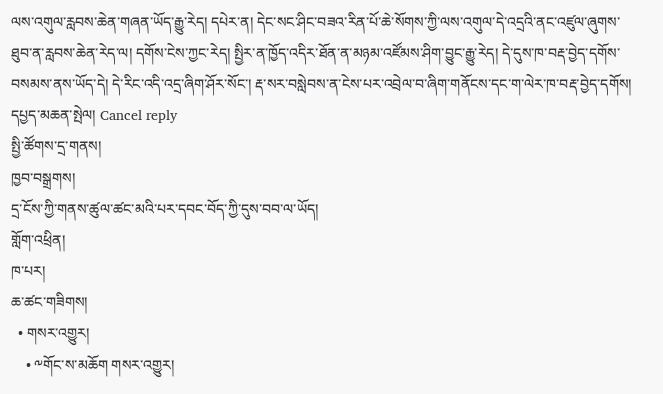ལས་འགུལ་རླབས་ཆེན་གཞན་ཡོད་རྒྱུ་རེད། དཔེར་ན། དེང་སང་ཤིང་བཟའ་རིན་པོ་ཆེ་སོགས་ཀྱི་ལས་འགུལ་དེ་འདྲའི་ནང་འཛུལ་ཞུགས་ཐུབ་ན་རླབས་ཆེན་རེད་ལ། དགོས་ངེས་ཀྱང་རེད། སྤྱིར་ན་ཁྱོད་འདིར་ཐོན་ན་མཉམ་འཛོམས་ཤིག་བྱུང་རྒྱུ་རེད། དེ་དུས་ཁ་བརྡ་བྱེད་དགོས་བསམས་ནས་ཡོད་དེ། དེ་རིང་འདི་འདྲ་ཞིག་ཤོར་སོང་། རྡ་སར་བསླེབས་ན་ངེས་པར་འབྲེལ་བ་ཞིག་གནོངས་དང་ག་ལེར་ཁ་བརྡ་བྱེད་དགོས།
དཔྱད་མཆན་སྤེལ། Cancel reply
སྤྱི་ཚོགས་དྲ་གནས།
ཁྱབ་བསྒྲགས།
དྲ་ངོས་ཀྱི་གནས་ཚུལ་ཚང་མའི་པར་དབང་བོད་ཀྱི་དུས་བབ་ལ་ཡོད།
གློག་འཕྲིན།
ཁ་པར།
ཆ་ཚང་གཟིགས།
  • གསར་འགྱུར།
    • ༸གོང་ས་མཆོག གསར་འགྱུར།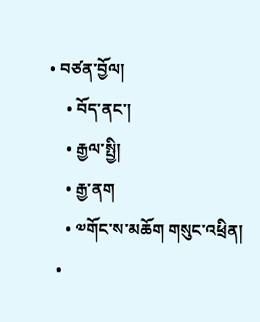• བཙན་བྱོལ།
    • བོད་ནང་།
    • རྒྱལ་སྤྱི།
    • རྒྱ་ནག
    • ༧གོང་ས་མཆོག གསུང་འཕྲིན།
  •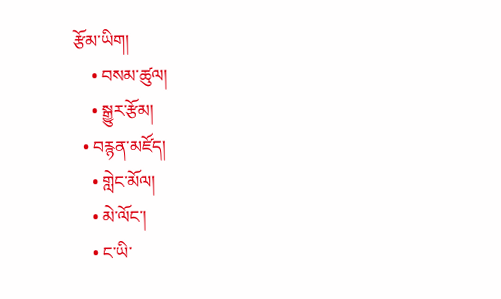རྩོམ་ཡིག།
    • བསམ་ཚུལ།
    • སྒྱུར་རྩོམ།
  • བརྙན་མཛོད།
    • གླེང་མོལ།
    • མེ་ལོང་།
    • ང་ཡི་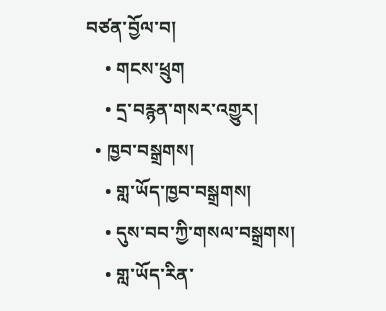བཙན་བྱོལ་བ།
    • གངས་ཕྲུག
    • དྲ་བརྙན་གསར་འགྱུར།
  • ཁྱབ་བསྒྲགས།
    • གླ་ཡོད་ཁྱབ་བསྒྲགས།
    • དུས་བབ་ཀྱི་གསལ་བསྒྲགས།
    • གླ་ཡོད་རིན་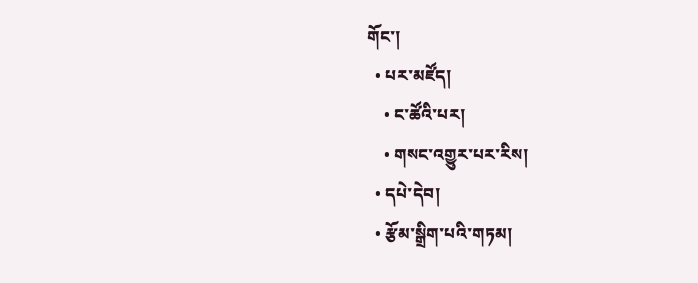གོང་།
  • པར་མཛོད།
    • ང་ཚོའི་པར།
    • གསང་འགྱུར་པར་རིས།
  • དཔེ་དེབ།
  • རྩོམ་སྒྲིག་པའི་གཏམ།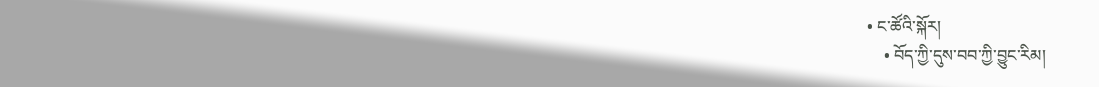• ང་ཚོའི་སྐོར།
    • བོད་ཀྱི་དུས་བབ་ཀྱི་བྱུང་རིམ།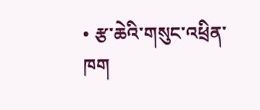• རྩ་ཆེའི་གསུང་འཕྲིན་ཁག